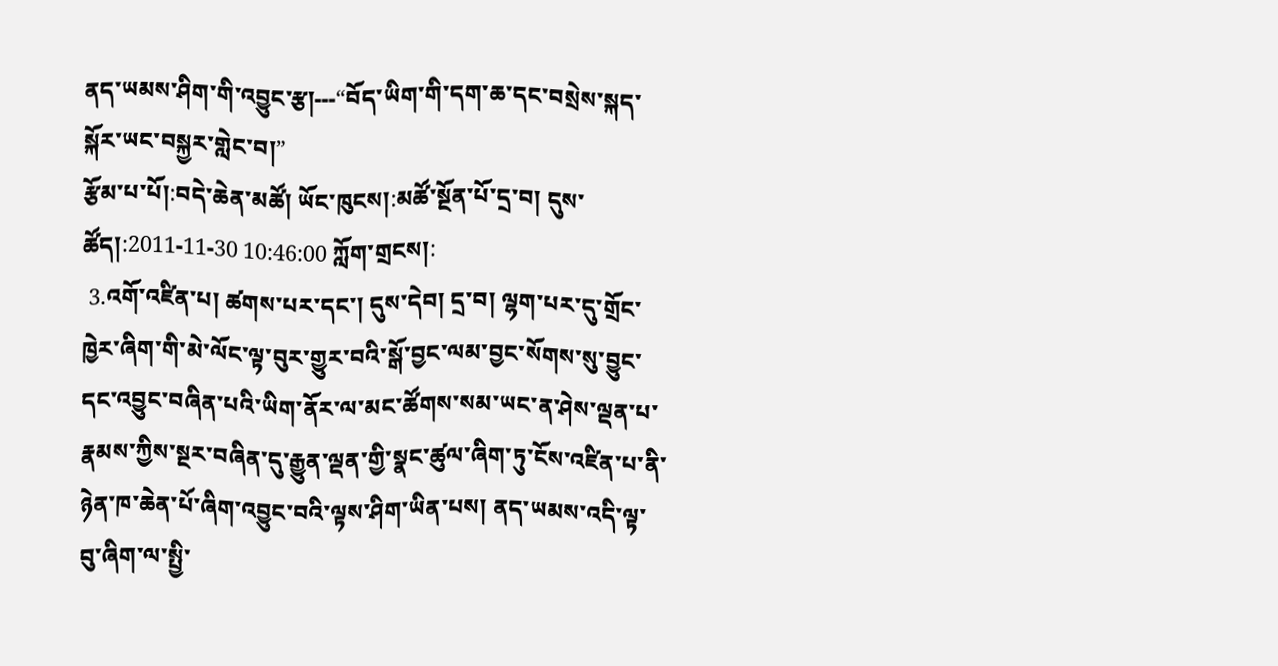ནད་ཡམས་ཤིག་གི་འབྱུང་རྩ།---“བོད་ཡིག་གི་དག་ཆ་དང་བསྲེས་སྐད་སྐོར་ཡང་བསྐྱར་གླེང་བ།”
རྩོམ་པ་པོ།:བདེ་ཆེན་མཚོ། ཡོང་ཁུངས།:མཚོ་སྔོན་པོ་དྲ་བ། དུས་ཚོད།:2011-11-30 10:46:00 ཀློག་གྲངས།:
 3.འགོ་འཛིན་པ། ཚགས་པར་དང་། དུས་དེབ། དྲ་བ། ལྷག་པར་དུ་གྲོང་ཁྱེར་ཞིག་གི་མེ་ལོང་ལྟ་བུར་གྱུར་བའི་སྒོ་བྱང་ལམ་བྱང་སོགས་སུ་བྱུང་དང་འབྱུང་བཞིན་པའི་ཡིག་ནོར་ལ་མང་ཚོགས་སམ་ཡང་ན་ཤེས་ལྡན་པ་རྣམས་ཀྱིས་སྔར་བཞིན་དུ་རྒྱུན་ལྡན་གྱི་སྣང་ཚུལ་ཞིག་ཏུ་ངོས་འཛིན་པ་ནི་ཉེན་ཁ་ཆེན་པོ་ཞིག་འབྱུང་བའི་ལྟས་ཤིག་ཡིན་པས། ནད་ཡམས་འདི་ལྟ་བུ་ཞིག་ལ་སྤྱི་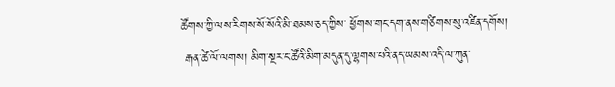ཚོགས་ཀྱི་ལས་རིགས་སོ་སོའི་མི་ཐམས་ཅད་ཀྱིས་ ཕྱོགས་གང་དག་ནས་གཙིགས་སུ་འཛིན་དགོས།
 རྒན་ཚེ་ལོ་ལགས། མིག་སྔར་ང་ཚོའི་མིག་མདུན་དུ་ལྷགས་པའི་ནད་ཡམས་འདི་ལ་ཀུན་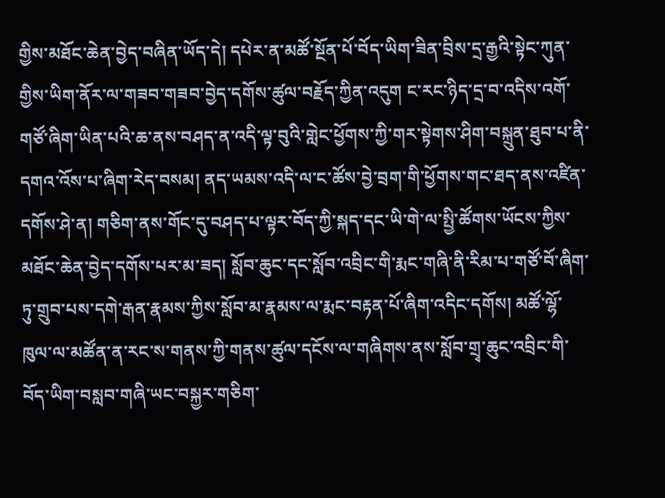གྱིས་མཐོང་ཆེན་བྱེད་བཞིན་ཡོད་དེ། དཔེར་ན་མཚོ་སྔོན་པོ་བོད་ཡིག་ཟིན་བྲིས་དྲ་རྒྱའི་སྟེང་ཀུན་གྱིས་ཡིག་ནོར་ལ་གཟབ་གཟབ་བྱེད་དགོས་ཚུལ་བརྗོད་ཀྱིན་འདུག ང་རང་ཉིད་དྲ་བ་འདིས་འགོ་གཙོ་ཞིག་ཡིན་པའི་ཆ་ནས་བཤད་ན་འདི་ལྟ་བུའི་གླེང་ཕྱོགས་ཀྱི་གར་སྟེགས་ཤིག་བསྐྲུན་ཐུབ་པ་ནི་དགའ་འོས་པ་ཞིག་རེད་བསམ། ནད་ཡམས་འདི་ལ་ང་ཚོས་བྱེ་བྲག་གི་ཕྱོགས་གང་ཐད་ནས་འཛིན་དགོས་ཤེ་ན། གཅིག་ནས་གོང་དུ་བཤད་པ་ལྟར་བོད་ཀྱི་སྐད་དང་ཡི་གེ་ལ་སྤྱི་ཚོགས་ཡོངས་ཀྱིས་མཐོང་ཆེན་བྱེད་དགོས་པར་མ་ཟད། སློབ་ཆུང་དང་སློབ་འབྲིང་གི་རྨང་གཞི་ནི་རིམ་པ་གཙོ་བོ་ཞིག་ཏུ་གྲུབ་པས་དགེ་རྒན་རྣམས་ཀྱིས་སློབ་མ་རྣམས་ལ་རྨང་བརྟན་པོ་ཞིག་འདིང་དགོས། མཚོ་ལྷོ་ཁུལ་ལ་མཚོན་ན་རང་ས་གནས་ཀྱི་གནས་ཚུལ་དངོས་ལ་གཞིགས་ནས་སློབ་གྲྭ་ཆུང་འབྲིང་གི་བོད་ཡིག་བསླབ་གཞི་ཡང་བསྐྱར་གཅིག་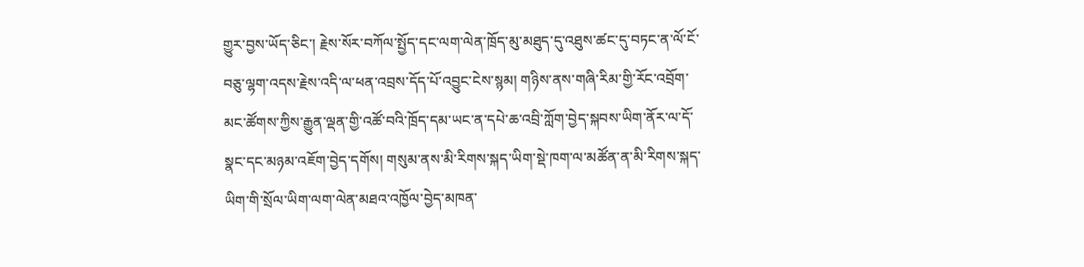གྱུར་བྱས་ཡོད་ཅིང་། རྗེས་སོར་བཀོལ་སྤྱོད་དང་ལག་ལེན་ཁྲོད་མུ་མཐུད་དུ་འཐུས་ཚང་དུ་བཏང་ན་ལོ་ངོ་བཅུ་ལྷག་འདས་རྗེས་འདི་ལ་ཕན་འབྲས་དོད་པོ་འབྱུང་ངེས་སྙམ། གཉིས་ནས་གཞི་རིམ་གྱི་རོང་འབྲོག་མང་ཚོགས་ཀྱིས་རྒྱུན་ལྡན་གྱི་འཚོ་བའི་ཁྲོད་དམ་ཡང་ན་དཔེ་ཆ་འབྲི་ཀློག་བྱེད་སྐབས་ཡིག་ནོར་ལ་དོ་སྣང་དང་མཉམ་འཇོག་བྱེད་དགོས། གསུམ་ནས་མི་རིགས་སྐད་ཡིག་སྡེ་ཁག་ལ་མཚོན་ན་མི་རིགས་སྐད་ཡིག་གི་སྲོལ་ཡིག་ལག་ལེན་མཐའ་འཁྱོལ་བྱེད་མཁན་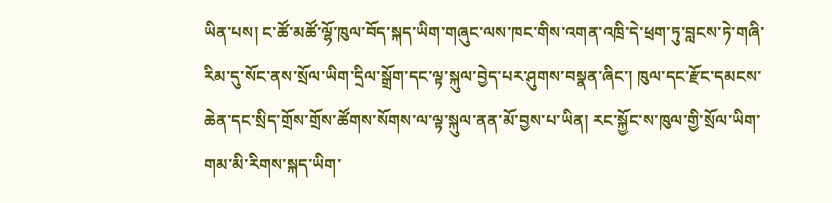ཡིན་པས། ང་ཚོ་མཚོ་ལྷོ་ཁུལ་བོད་སྐད་ཡིག་གཞུང་ལས་ཁང་གིས་འགན་འཁྲི་དེ་ཕྲག་ཏུ་བླངས་ཏེ་གཞི་རིམ་དུ་སོང་ནས་སྲོལ་ཡིག་དྲིལ་སྒྲོག་དང་ལྟ་སྐུལ་བྱེད་པར་ཤུགས་བསྣན་ཞིང་། ཁུལ་དང་རྫོང་དམངས་ཆེན་དང་སྲིད་གྲོས་གྲོས་ཚོགས་སོགས་ལ་ལྟ་སྐུལ་ནན་མོ་བྱས་པ་ཡིན། རང་སྐྱོང་ས་ཁུལ་གྱི་སྲོལ་ཡིག་གམ་མི་རིགས་སྐད་ཡིག་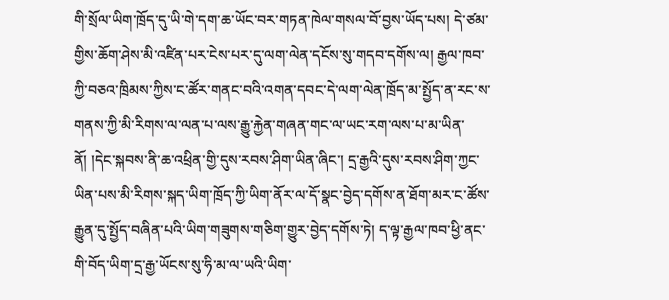གི་སྲོལ་ཡིག་ཁྲོད་དུ་ཡི་གེ་དག་ཆ་ཡོང་བར་གཏན་ཁེལ་གསལ་བོ་བྱས་ཡོད་པས། དེ་ཙམ་གྱིས་ཆོག་ཤེས་མི་འཛིན་པར་ངེས་པར་དུ་ལག་ལེན་དངོས་སུ་གདབ་དགོས་ལ། རྒྱལ་ཁབ་ཀྱི་བཅའ་ཁྲིམས་ཀྱིས་ང་ཚོར་གནང་བའི་འགན་དབང་དེ་ལག་ལེན་ཁྲོད་མ་སྤྱོད་ན་རང་ས་གནས་ཀྱི་མི་རིགས་ལ་ལན་པ་ལས་རྒྱུ་རྐྱེན་གཞན་གང་ལ་ཡང་རག་ལས་པ་མ་ཡིན་ནོ། །དེང་སྐབས་ནི་ཆ་འཕྲིན་གྱི་དུས་རབས་ཤིག་ཡིན་ཞིང་། དྲ་རྒྱའི་དུས་རབས་ཤིག་ཀྱང་ཡིན་པས་མི་རིགས་སྐད་ཡིག་ཁྲོད་ཀྱི་ཡིག་ནོར་ལ་དོ་སྣང་བྱེད་དགོས་ན་ཐོག་མར་ང་ཚོས་རྒྱུན་དུ་སྤྱོད་བཞིན་པའི་ཡིག་གཟུགས་གཅིག་གྱུར་བྱེད་དགོས་ཏེ། ད་ལྟ་རྒྱལ་ཁབ་ཕྱི་ནང་གི་བོད་ཡིག་དྲ་རྒྱ་ཡོངས་སུ་ཧི་མ་ལ་ཡའི་ཡིག་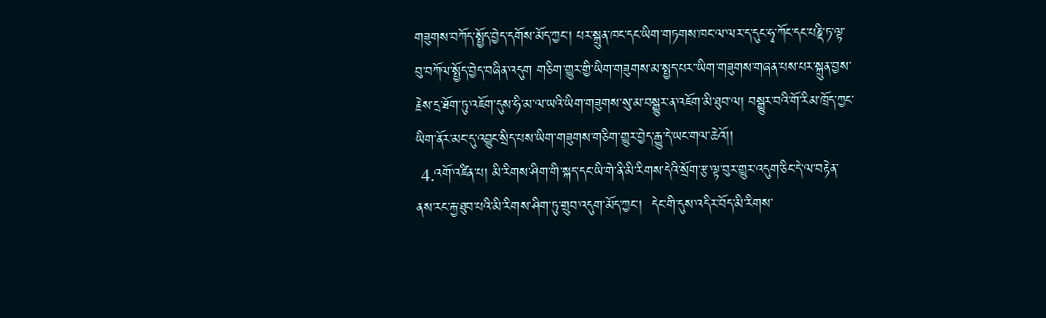གཟུགས་བཀོད་སྤྱོད་བྱེད་དགོས་མོད་ཀྱང་། པར་སྐྲུན་ཁང་དང་ཡིག་གཏགས་ཁང་ལ་ལར་ད་དུང་ཧྭ་ཀོང་དང་པཎྡི་ཏ་ལྟ་བུ་བཀོལ་སྤྱོད་བྱེད་བཞིན་འདུག གཅིག་གྱུར་གྱི་ཡིག་གཟུགས་མ་སྤྱད་པར་་ཡིག་གཟུགས་གཞན་པས་པར་སྐྲུན་བྱས་རྗེས་དྲ་ཐོག་ཏུ་འཇོག་དུས་ཧི་མ་ལ་ཡའི་ཡིག་གཟུགས་སུ་མ་བསྒྱུར་ན་འཇོག་མི་ཐུབ་ལ། བསྒྱུར་བའི་གོ་རིམ་ཁྲོད་ཀྱང་ཡིག་ནོར་མང་དུ་འབྱུང་སྲིད་པས་ཡིག་གཟུགས་གཅིག་གྱུར་བྱེད་རྒྱུ་དེ་ཡང་གལ་ཆེའོ།།
 4.འགོ་འཛིན་པ། མི་རིགས་ཤིག་གི་སྐད་དང་ཡི་གེ་ནི་མི་རིགས་དེའི་སྲོག་རྩ་ལྟ་བུར་གྱུར་འདུག་ཅིང་དེ་ལ་བརྟེན་ནས་རང་རྐྱ་ཐུབ་པའི་མི་རིགས་ཤིག་ཏུ་གྲུབ་འདུག་མོད་ཀྱང་།  དེང་གི་དུས་འདིར་བོད་མི་རིགས་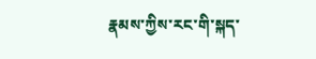རྣམས་ཀྱིས་རང་གི་སྐད་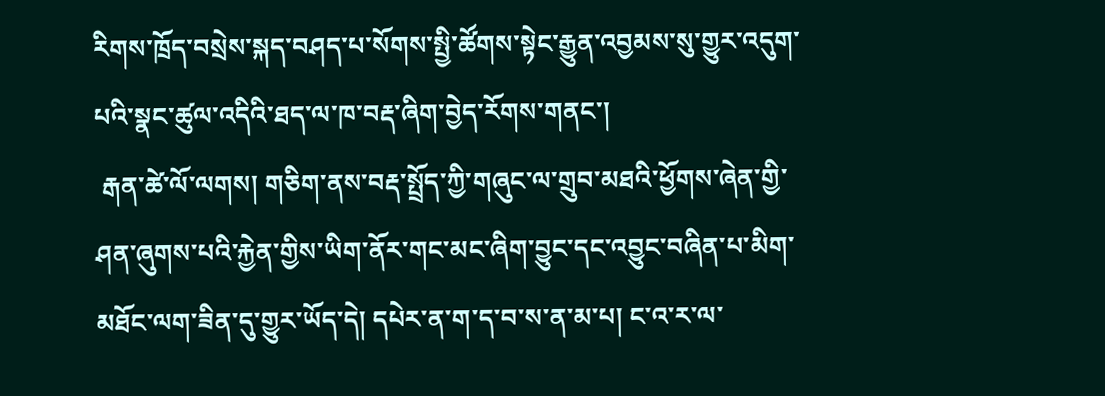རིགས་ཁྲོད་བསྲེས་སྐད་བཤད་པ་སོགས་སྤྱི་ཚོགས་སྟེང་རྒྱུན་འབྱམས་སུ་གྱུར་འདུག་པའི་སྣང་ཚུལ་འདིའི་ཐད་ལ་ཁ་བརྡ་ཞིག་བྱེད་རོགས་གནང་།
 རྒན་ཚེ་ལོ་ལགས། གཅིག་ནས་བརྡ་སྤྲོད་ཀྱི་གཞུང་ལ་གྲུབ་མཐའི་ཕྱོགས་ཞེན་གྱི་ཤན་ཞུགས་པའི་རྐྱེན་གྱིས་ཡིག་ནོར་གང་མང་ཞིག་བྱུང་དང་འབྱུང་བཞིན་པ་མིག་མཐོང་ལག་ཟིན་དུ་གྱུར་ཡོད་དེ། དཔེར་ན་ག་ད་བ་ས་ན་མ་པ། ང་འ་ར་ལ་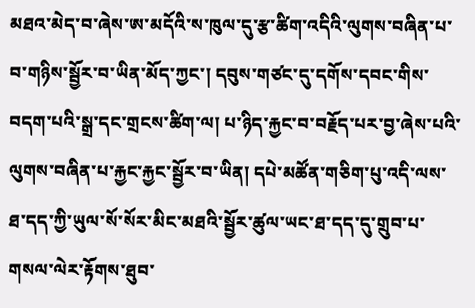མཐའ་མེད་བ་ཞེས་ཨ་མདོའི་ས་ཁུལ་དུ་རྩ་ཚིག་འདིའི་ལུགས་བཞིན་པ་བ་གཉིས་སྦྱོར་བ་ཡིན་མོད་ཀྱང་། དབུས་གཙང་དུ་དགོས་དབང་གིས་བདག་པའི་སྒྲ་དང་གྲངས་ཚིག་ལ། པ་ཉིད་རྐྱང་བ་བརྗོད་པར་བྱ་ཞེས་པའི་ལུགས་བཞིན་པ་རྐྱང་རྐྱང་སྦྱོར་བ་ཡིན། དཔེ་མཚོན་གཅིག་པུ་འདི་ལས་ཐ་དད་ཀྱི་ཡུལ་སོ་སོར་མིང་མཐའི་སྦྱོར་ཚུལ་ཡང་ཐ་དད་དུ་གྲུབ་པ་གསལ་ལེར་རྟོགས་ཐུབ་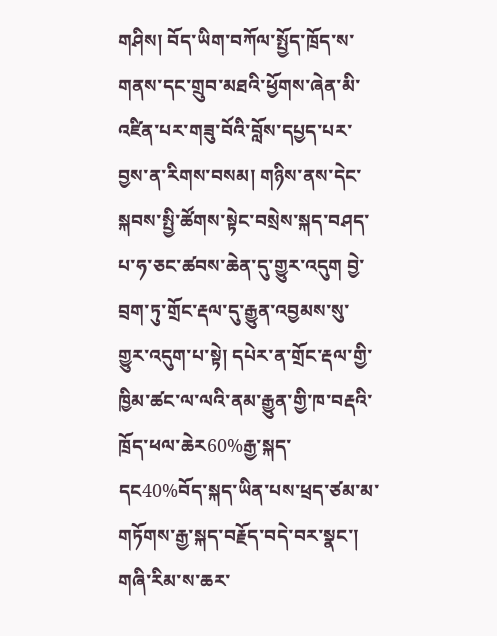གཤིས། བོད་ཡིག་བཀོལ་སྤྱོད་ཁྲོད་ས་གནས་དང་གྲུབ་མཐའི་ཕྱོགས་ཞེན་མི་འཛིན་པར་གཟུ་བོའི་བློས་དཔྱད་པར་བྱས་ན་རིགས་བསམ། གཉིས་ནས་དེང་སྐབས་སྤྱི་ཚོགས་སྟེང་བསྲེས་སྐད་བཤད་པ་ཧ་ཅང་ཚབས་ཆེན་དུ་གྱུར་འདུག བྱེ་བྲག་ཏུ་གྲོང་རྡལ་དུ་རྒྱུན་འབྱམས་སུ་གྱུར་འདུག་པ་སྟེ། དཔེར་ན་གྲོང་རྡལ་གྱི་ཁྱིམ་ཚང་ལ་ལའི་ནམ་རྒྱུན་གྱི་ཁ་བརྡའི་ཁྲོད་ཕལ་ཆེར60%རྒྱ་སྐད་དང40%བོད་སྐད་ཡིན་པས་ཕྲད་ཙམ་མ་གཏོགས་རྒྱ་སྐད་བརྗོད་བདེ་བར་སྣང་། གཞི་རིམ་ས་ཆར་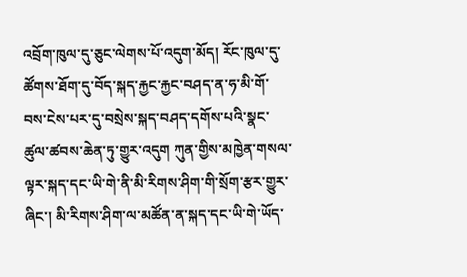འབྲོག་ཁུལ་དུ་ཅུང་ལེགས་པོ་འདུག་མོད། རོང་ཁུལ་དུ་ཚོགས་ཐོག་དུ་བོད་སྐད་རྐྱང་རྐྱང་བཤད་ན་ཧ་མི་གོ་བས་ངེས་པར་དུ་བསྲེས་སྐད་བཤད་དགོས་པའི་སྣང་ཚུལ་ཚབས་ཆེན་ཏུ་གྱུར་འདུག ཀུན་གྱིས་མཁྱེན་གསལ་ལྟར་སྐད་དང་ཡི་གེ་ནི་མི་རིགས་ཤིག་གི་སྲོག་རྩར་གྱུར་ཞིང་། མི་རིགས་ཤིག་ལ་མཚོན་ན་སྐད་དང་ཡི་གེ་ཡོད་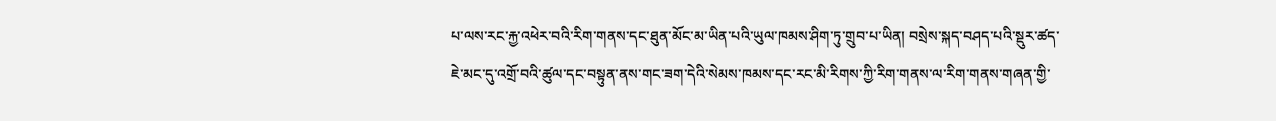པ་ལས་རང་རྐྱ་འཕེར་བའི་རིག་གནས་དང་ཐུན་མོང་མ་ཡིན་པའི་ཡུལ་ཁམས་ཤིག་ཏུ་གྲུབ་པ་ཡིན། བསྲེས་སྐད་བཤད་པའི་སྡུར་ཚད་ཇེ་མང་དུ་འགྲོ་བའི་ཚུལ་དང་བསྟུན་ནས་གང་ཟག་དེའི་སེམས་ཁམས་དང་རང་མི་རིགས་ཀྱི་རིག་གནས་ལ་རིག་གནས་གཞན་གྱི་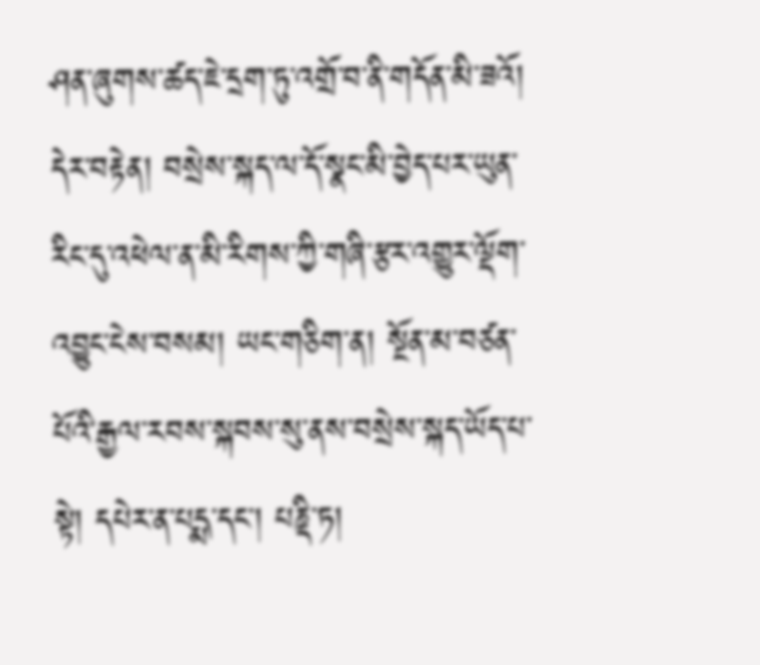ཤན་ཞུགས་ཚད་ཇེ་དྲག་ཏུ་འགྲོ་བ་ནི་གདོན་མི་ཟའོ། དེར་བརྟེན། བསྲེས་སྐད་ལ་དོ་སྣང་མི་བྱེད་པར་ཡུན་རིང་དུ་འཕེལ་ན་མི་རིགས་ཀྱི་གཞི་རྩར་འགྱུར་ལྡོག་འབྱུང་ངེས་བསམ། ཡང་གཅིག་ན། སྔོན་མ་བཙན་པོའི་རྒྱལ་རབས་སྐབས་སུ་ནས་བསྲེས་སྐད་ཡོད་པ་སྟེ། དཔེར་ན་པདྨ་དང་། པཎྡི་ཏ།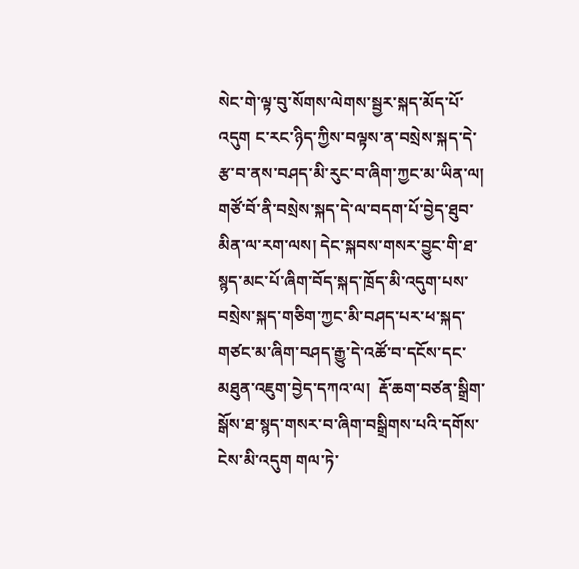སེང་གེ་ལྟ་བུ་སོགས་ལེགས་སྦྱར་སྐད་མོད་པོ་འདུག ང་རང་ཉིད་ཀྱིས་བལྟས་ན་བསྲེས་སྐད་དེ་རྩ་བ་ནས་བཤད་མི་རུང་བ་ཞིག་ཀྱང་མ་ཡིན་ལ། གཙོ་བོ་ནི་བསྲེས་སྐད་དེ་ལ་བདག་པོ་བྱེད་ཐུབ་མིན་ལ་རག་ལས། དེང་སྐབས་གསར་བྱུང་གི་ཐ་སྙད་མང་པོ་ཞིག་བོད་སྐད་ཁྲོད་མི་འདུག་པས་བསྲེས་སྐད་གཅིག་ཀྱང་མི་བཤད་པར་ཕ་སྐད་གཙང་མ་ཞིག་བཤད་རྒྱུ་དེ་འཚོ་བ་དངོས་དང་མཐུན་འཇུག་བྱེད་དཀའ་ལ།  རྡོ་ཆག་བཙན་སྒྲིག་སྒོས་ཐ་སྙད་གསར་བ་ཞིག་བསྒྲིགས་པའི་དགོས་ངེས་མི་འདུག གལ་ཏེ་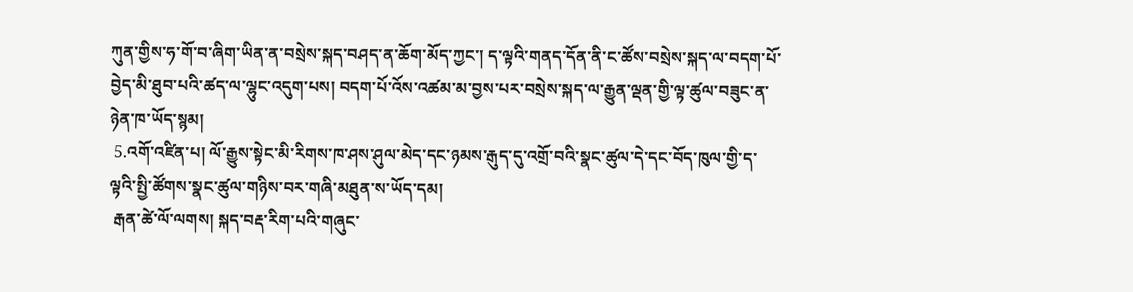ཀུན་གྱིས་ཧ་གོ་བ་ཞིག་ཡིན་ན་བསྲེས་སྐད་བཤད་ན་ཆོག་མོད་ཀྱང་། ད་ལྟའི་གནད་དོན་ནི་ང་ཚོས་བསྲེས་སྐད་ལ་བདག་པོ་བྱེད་མི་ཐུབ་པའི་ཚད་ལ་ལྷུང་འདུག་པས། བདག་པོ་འོས་འཚམ་མ་བྱས་པར་བསྲེས་སྐད་ལ་རྒྱུན་ལྡན་གྱི་ལྟ་ཚུལ་བཟུང་ན་ཉེན་ཁ་ཡོད་སྙམ།
 5.འགོ་འཛིན་པ། ལོ་རྒྱུས་སྟེང་མི་རིགས་ཁ་ཤས་ཤུལ་མེད་དང་ཉམས་རྒུད་དུ་འགྲོ་བའི་སྣང་ཚུལ་དེ་དང་བོད་ཁུལ་གྱི་ད་ལྟའི་སྤྱི་ཚོགས་སྣང་ཚུལ་གཉིས་བར་གཞི་མཐུན་ས་ཡོད་དམ།
 རྒན་ཚེ་ལོ་ལགས། སྐད་བརྡ་རིག་པའི་གཞུང་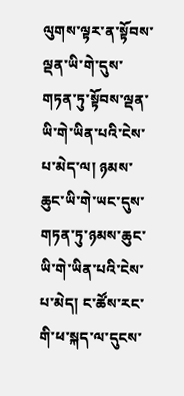ལུགས་ལྟར་ན་སྟོབས་ལྡན་ཡི་གེ་དུས་གཏན་ཏུ་སྟོབས་ལྡན་ཡི་གེ་ཡིན་པའི་ངེས་པ་མེད་ལ། ཉམས་ཆུང་ཡི་གེ་ཡང་དུས་གཏན་ཏུ་ཉམས་ཆུང་ཡི་གེ་ཡིན་པའི་ངེས་པ་མེད། ང་ཚོས་རང་གི་ཕ་སྐད་ལ་དུངས་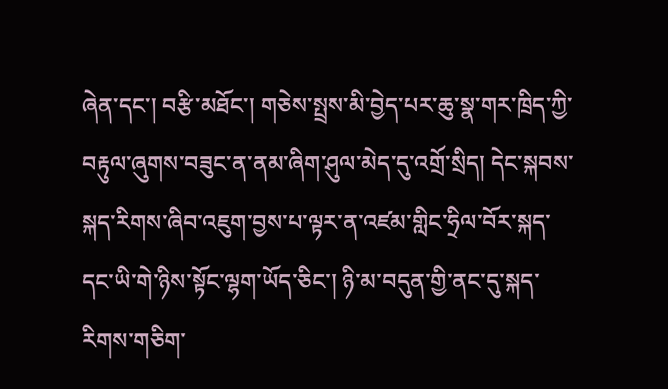ཞེན་དང་། བརྩི་མཐོང་། གཅེས་སྤྲས་མི་བྱེད་པར་ཆུ་སྣ་གར་ཁྲིད་ཀྱི་བརྟུལ་ཞུགས་བཟུང་ན་ནམ་ཞིག་ཤུལ་མེད་དུ་འགྲོ་སྲིད། དེང་སྐབས་སྐད་རིགས་ཞིབ་འཇུག་བྱས་པ་ལྟར་ན་འཛམ་གླིང་ཧྲིལ་བོར་སྐད་དང་ཡི་གེ་ཉིས་སྟོང་ལྷག་ཡོད་ཅིང་། ཉི་མ་བདུན་གྱི་ནང་དུ་སྐད་རིགས་གཅིག་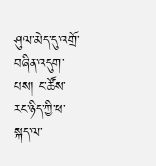ཤུལ་མེད་དུ་འགྲོ་བཞིན་འདུག་པས། ང་ཚོས་རང་ཉིད་ཀྱི་ཕ་སྐད་ལ་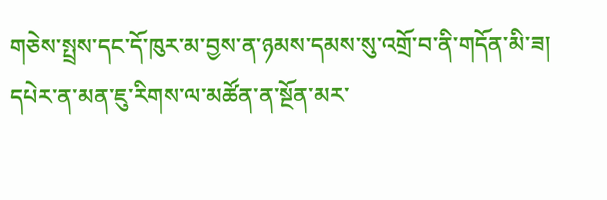གཅེས་སྤྲས་དང་དོ་ཁུར་མ་བྱས་ན་ཉམས་དམས་སུ་འགྲོ་བ་ནི་གདོན་མི་ཟ། དཔེར་ན་མན་ཇུ་རིགས་ལ་མཚོན་ན་སྔོན་མར་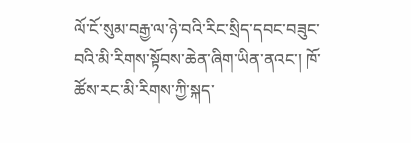ལོ་ངོ་སུམ་བརྒྱ་ལ་ཉེ་བའི་རིང་སྲིད་དབང་བཟུང་བའི་མི་རིགས་སྟོབས་ཆེན་ཞིག་ཡིན་ནའང་། ཁོ་ཚོས་རང་མི་རིགས་ཀྱི་སྐད་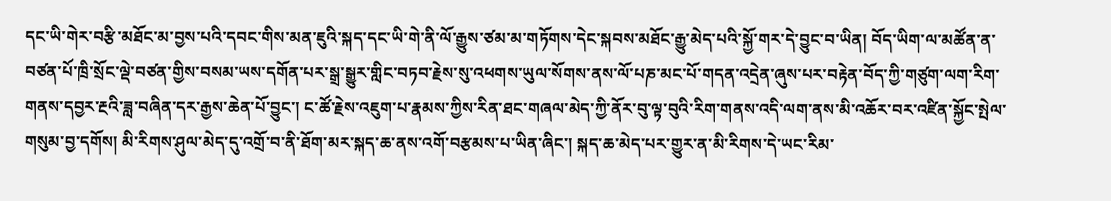དང་ཡི་གེར་བརྩི་མཐོང་མ་བྱས་པའི་དབང་གིས་མན་ཇུའི་སྐད་དང་ཡི་གེ་ནི་ལོ་རྒྱུས་ཙམ་མ་གཏོགས་དེང་སྐབས་མཐོང་རྒྱུ་མེད་པའི་སྐྱོ་གར་དེ་བྱུང་བ་ཡིན། བོད་ཡིག་ལ་མཚོན་ན་བཙན་པོ་ཁྲི་སྲོང་ལྡེ་བཙན་གྱིས་བསམ་ཡས་དགོན་པར་སྒྲ་སྒྱུར་གླིང་བཏབ་རྗེས་སུ་འཕགས་ཡུལ་སོགས་ནས་ལོ་པཎ་མང་པོ་གདན་འདྲེན་ཞུས་པར་བརྟེན་བོད་ཀྱི་གཙུག་ལག་རིག་གནས་དབྱར་རྔའི་ཟླ་བཞིན་དར་རྒྱས་ཆེན་པོ་བྱུང་། ང་ཚོ་རྗེས་འཇུག་པ་རྣམས་ཀྱིས་རིན་ཐང་གཞལ་མེད་ཀྱི་ནོར་བུ་ལྟ་བུའི་རིག་གནས་འདི་ལག་ནས་མི་འཆོར་བར་འཛིན་སྐྱོང་སྤེལ་གསུམ་བྱ་དགོས། མི་རིགས་ཤུལ་མེད་དུ་འགྲོ་བ་ནི་ཐོག་མར་སྐད་ཆ་ནས་འགོ་བརྩམས་པ་ཡིན་ཞིང་། སྐད་ཆ་མེད་པར་གྱུར་ན་མི་རིགས་དེ་ཡང་རིམ་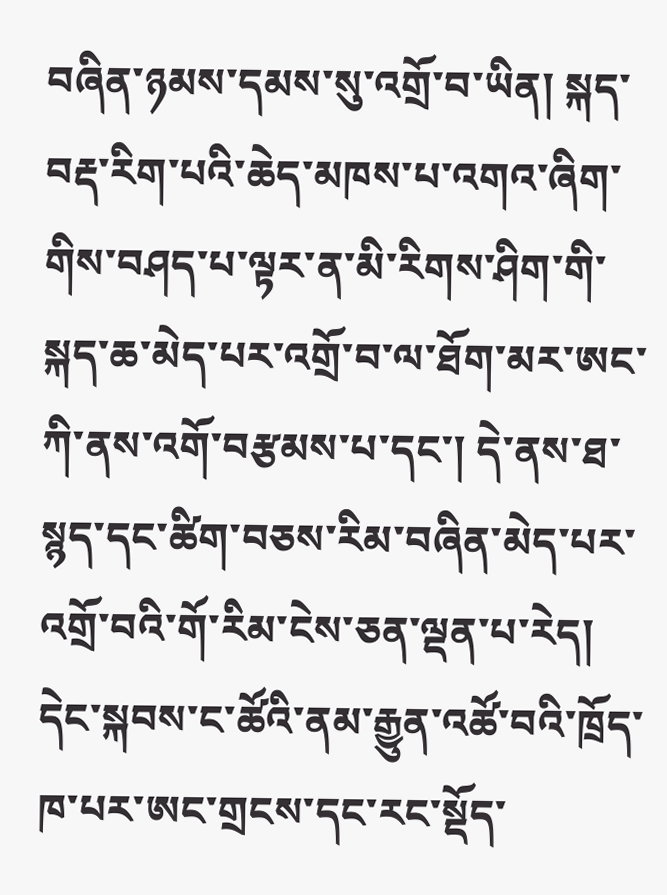བཞིན་ཉམས་དམས་སུ་འགྲོ་བ་ཡིན། སྐད་བརྡ་རིག་པའི་ཆེད་མཁས་པ་འགའ་ཞིག་གིས་བཤད་པ་ལྟར་ན་མི་རིགས་ཤིག་གི་སྐད་ཆ་མེད་པར་འགྲོ་བ་ལ་ཐོག་མར་ཨང་ཀི་ནས་འགོ་བརྩམས་པ་དང་། དེ་ནས་ཐ་སྙད་དང་ཚིག་བཅས་རིམ་བཞིན་མེད་པར་འགྲོ་བའི་གོ་རིམ་ངེས་ཅན་ལྡན་པ་རེད། དེང་སྐབས་ང་ཚོའི་ནམ་རྒྱུན་འཚོ་བའི་ཁྲོད་ཁ་པར་ཨང་གྲངས་དང་རང་སྡོད་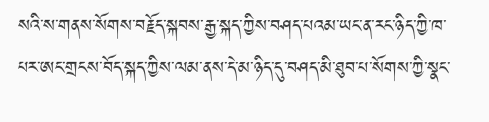སའི་ས་གནས་སོགས་བརྗོད་སྐབས་རྒྱ་སྐད་ཀྱིས་བཤད་པའམ་ཡང་ན་རང་ཉིད་ཀྱི་ཁ་པར་ཨང་གྲངས་བོད་སྐད་ཀྱིས་ལམ་ནས་དེ་མ་ཉིད་དུ་བཤད་མི་ཐུབ་པ་སོགས་ཀྱི་སྣང་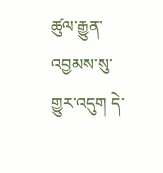ཚུལ་རྒྱུན་འབྱམས་སུ་གྱུར་འདུག དེ་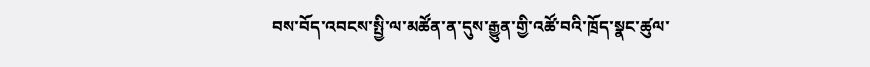བས་བོད་འབངས་སྤྱི་ལ་མཚོན་ན་དུས་རྒྱུན་གྱི་འཚོ་བའི་ཁྲོད་སྣང་ཚུལ་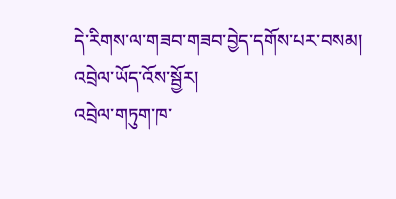དེ་རིགས་ལ་གཟབ་གཟབ་བྱེད་དགོས་པར་བསམ།
འབྲེལ་ཡོད་འོས་སྦྱོར།
འབྲེལ་གཏུག་ཁ་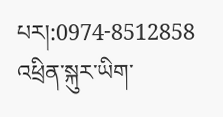པར།:0974-8512858
འཕྲིན་སྐུར་ཡིག་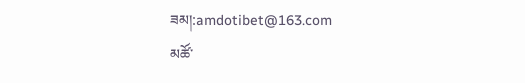ཟམ།:amdotibet@163.com
མཚོ་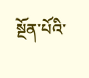སྔོན་པོའི་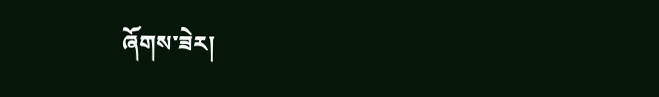ཞོགས་ཟེར།